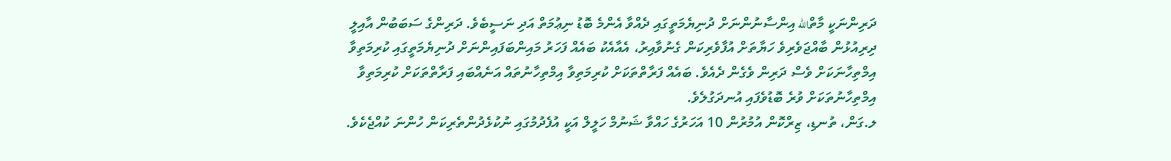ދަރިންނަކީ މާތްالله އިންސާނުންނަށް ދުނިޔެމަތީގައި ދެއްވާ އެންމެ ބޮޑު ނިޢުމަތް އަދި ނަސީބެވެ. ދަރިންގެ ސަބަބުން އާއިލީ ދިރިއުޅުން ބާއްޖަވެރިވެ ހަޔާތަށް އުފާވެރިކަން ގެނުވާއިރު، އެއާއެކު ބައެއް ފަހަރު މައިންބަފައިންނަށް ދުނިޔެމަތީގައި ކުރިމަތިވާ އިމްތިހާނަކަށް ވެސް ދަރިން ވެގެން ދެއެވެ. ބައެއް ފަރާތްތަކަށް ކުރިމަތިވާ އިމްތިހާނުތައް އަނެއްބައި ފަރާތްތަކަށް ކުރިމަތިވާ އިމްތިހާނުތަކަށް ވުރެ ބޮޑުވެފައި އުނދަގުލެވެ.
ލ.ގަން، ތުނޑި، ޒިރްކޮން އުމުރުން 10 އަހަރުގެ ހައްވާ ޝަނުމް ހަލީލް އަކީ އުފެދުމުގައި ނުކުޅެދުންތެރިކަން ހުންނަ ކުއްޖެކެވެ.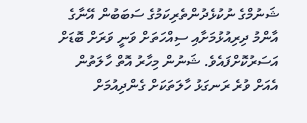ޝަނުމްގެ ނުކުޅެދުންތެރިކަމުގެ ސަބަބުން އޭނާގެ އާންމު ދިރިއުޅުމަށާއި ސިއްހަތަށް ވަނީ ވަރަށް ބޮޑަށް އަސަރުކޮށްފައެވެ. ޝަނުން މިހާރު އޮތް ހާލަތުން އެއަށް ވުރެ ރަނގަޅު ހާލަތަކަށް ގެންދިއުމަށް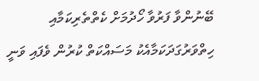ބޭނުންވާ ފަރުވާ ހޯދުމަށް ކެތްތެރިކަމާއި ހިތްވަރުގަދަކަމާއެކު މަސައްކަތް ކުރުން ވެފައި ވަނީ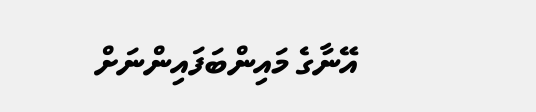އޭނާގެ މައިންބަފައިންނަށް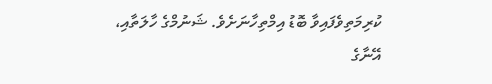ކުރިމަތިވެފައިވާ ބޮޑު އިމްތިހާނަށެވެ. ޝަނުމްގެ ހާލަތާއި، އޭނާގެ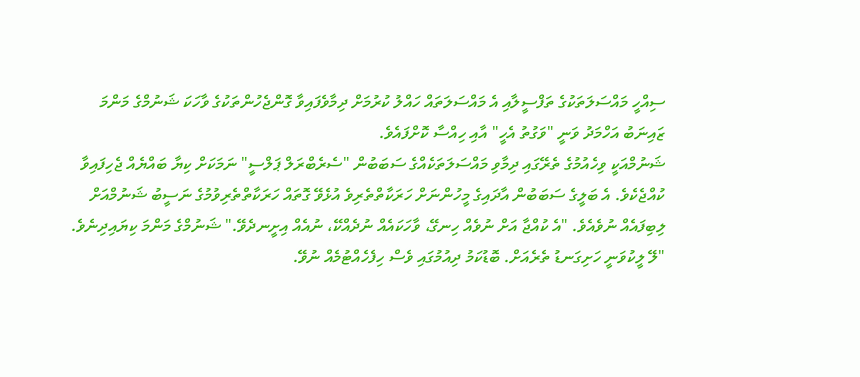ސިއްހީ މައްސަލަތަކުގެ ތަފްސީލާއި އެ މައްސަލަތައް ހައްލު ކުރުމަށް ދިމާވެފައިވާ ގޮންޖެހުންތަކުގެ ވާހަކަ ޝަނުމްގެ މަންމަ ޒައިނަބު އަހްމަދު ވަނީ "ވަގުތު އެހީ" އާއި ހިއްސާ ކޮށްފައެވެ.
ޝަނުމްއަކީ ވިހެއުމުގެ ތެރޭގައި ދިމާވި މައްސަލަތަކެއްގެ ސަބަބުން "ސެރެބްރަލް ޕަލްސީ" ނަމަކަށް ކިޔާ ބައްޔެއް ޖެހިފައިވާ ކުއްޖެކެވެ. އެ ބަލީގެ ސަބަބުން އާދައިގެ މީހުންނަށް ހަރަކާތްތެރިވެ އުޅެވޭ ގޮތައް ހަރަކާތްތެރިވުމުގެ ނަސީބު ޝަނުމްއަށް ލިބިފައެއް ނުވެއެވެ. "އެ ކުއްޖާ އަށް ނުވެއް ހިނގޭ، ވާހަކައެއް ނުދެއްކޭ، ނުއެއް އިށީނދެވޭ." ޝަނުމްގެ މަންމަ ކިޔައިދިނެވެ.
"ލޭ ލީކުވަނީ ހަށިގަނޑު ތެރެއަށް. ބޮޑުކަމު ދިއުމުގައި ވެސް ހިފެހެއްޓުމެއް ނުވޭ.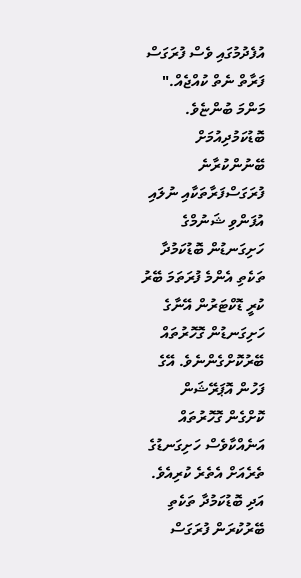އުފެދުމުގައި ވެސް ފުރަގަސް ފަރާތް ނެތް ކުއްޖެއް." މަންމަ ބުންޏެވެ.
ބޮޑުކަމުދިއުމަށް ބޭނުންކުރާނެ ފުރަގަސްފަރާތަކާއި ނުލައި އުފަންވި ޝަނުމްގެ ހަށިގަނޑުން ބޮޑުކަމުދާ ތަކެތި އެންމެ ފުރަތަމަ ބޭރު ކުރީ ޑޮކްޓަރުން އޭނާގެ ހަށިގަނޑުން ގޮހޮރުތައް ބޭރުކޮށްގެންނެވެ. އޭގެ ފަހުން އޮޕަރޭޝަން ކޮށްގެން ގޮހޮރުތައް އަނެއްކާވެސް ހަށިގަނޑުގެ ތެރެއަށް އެތެރެ ކުރިއެވެ. އަދި ބޮޑުކަމުދާ ތަކެތި ބޭރުކުރަން ފުރަގަސް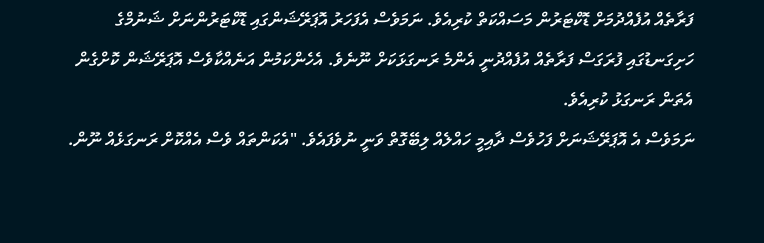ފަރާތެއް އުފެއްދުމަށް ޑޮކްޓަރުން މަސައްކަތް ކުރިއެވެ. ނަމަވެސް އެފަހަރު އޮޕަރޭޝަންގައި ޑޮކްޓަރުންނަށް ޝަނުމްގެ ހަށިގަނޑުގައި ފުރަގަސް ފަރާތެއް އުފެއްދުނީ އެންމެ ރަނގަޅަކަށް ނޫނެވެ. އެހެންކަމުން އަނެއްކާވެސް އޮޕަރޭޝަން ކޮށްގެން އެތަން ރަނގަޅު ކުރިއެވެ.
ނަމަވެސް އެ އޮޕަރޭޝަނަށް ފަހުވެސް ދާއިމީ ހައްލެއް ލިބޭގޮތް ވަނީ ނުވެފައެވެ. "އެކަންތައް ވެސް އެއްކޮށް ރަނގަޅެއް ނޫން.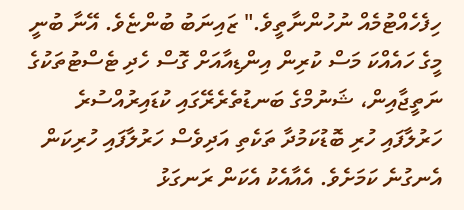ހިފެހެއްޓުމެއް ނުހުންނާތީވެ." ޒައިނަބު ބުންޏެވެ. އޭނާ ބުނީ މީގެ ހައެއްކަ މަސް ކުރިން އިންޑިއާއަށް ގޮސް ހެދި ޓެސްޓުތަކުގެ ނަތީޖާއިން، ޝަނުމްގެ ބަނޑުތެރެރޭގައި ކުޑައިރުއްސުރެ ހަރުލާފައި ހުރި ބޮޑުކަމުދާ ތަކެތި އަދިވެސް ހަރުލާފައި ހުރިކަން އެނގުނެ ކަމަށެވެ. އެއާއެކު އެކަން ރަނގަޅު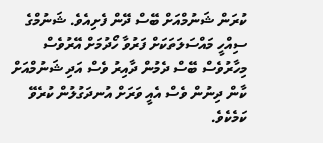ކުރަން ޝަނުމްއަށް ބޭސް ދޭން ފެށިއެވެ. ޝަނުމްގެ ސިއްހީ މައްސަލަތަކަށް ފަރުވާ ހޯދުމަށް އޭރުވެސް މިހާރުވެސް ބޭސް ދެމުން ދާއިރު ވެސް އަދި ޝަނުމްއަށް ކާން ދިނުން ވެސް އެއީ ވަރަށް އުނދަގުލުން ކުރެވޭ ކަމެކެވެ.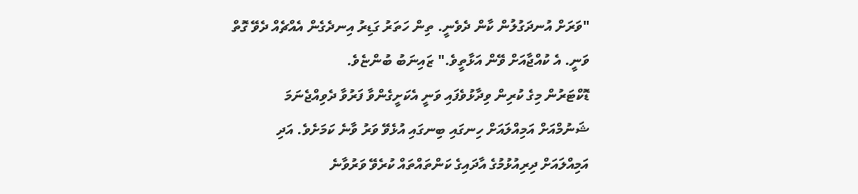"ވަރަށް އުނދަގުލުން ކާން ދެވެނީ. ތިން ހަތަރު ގަޑިރު އިނދެގެން އެއްޗެއް ދެވޭ ގޮތް ވަނީ. އެ ކުއްޖާއަށް ވޭން އަޅާތީވެ." ޒައިނަބު ބުންޏެވެ.
ޑޮކްޓަރުން މިގެ ކުރިން ވިދާޅުވެފައި ވަނީ އެކަށީގެންވާ ފަރުވާ ދެވިއްޖެނަމަ ޝަނުމްއަށް އަމިއްލައަށް ހިނގައި ބިނގައި އުޅެވޭ ވަރު ވާނެ ކަމަށެވެ. އަދި އަމިއްލައަށް ދިރިއުޅުމުގެ އާދައިގެ ކަންތައްތައް ކުރެވޭ ވަރުވާނެ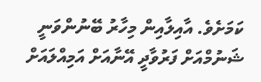ކަމަށެވެ. އާއިލާއިން މިހާރު ބޭނުންވަނީ ޝަނުމްއަށް ފަރުވާދީ އޭނާއަށް އަމިއްލައަށް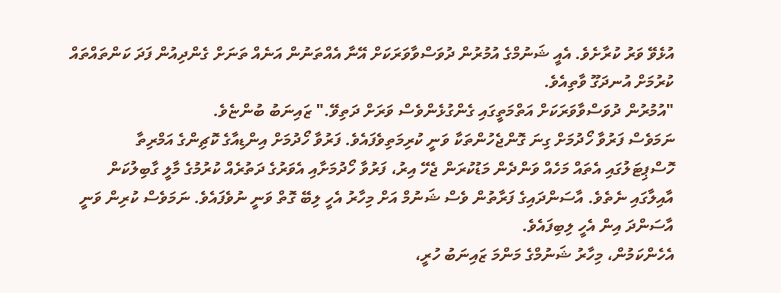އުޅެވޭ ވަރު ކުރާށެވެ. އެއީ ޝަނުމްގެ އުމުރުން ދުވަސްވާވަރަކަށް އޭނާ އެއްތަނުން އަނެއް ތަނަށް ގެންދިއުން ފަދަ ކަންތައްތައް ކުރުމަށް އުނދަގޫ ވާތިއެވެ.
"އުމުރުން ދުވަސްވާވަރަކަށް އަތްމަތީގައި ގެންގުޅެންވެސް ވަރަށް ދަތިވޭ." ޒައިނަބު ބުންޏެވެ.
ނަމަވެސް ފަރުވާ ހޯދުމަށް ގިނަ ގޮންޖެހުންތަކާ ވަނީ ކުރިމަތިވެފައެވެ. ފަރުވާ ހޯދުމަށް އިންޑިއާގެ ކޮޗިންގެ އަމްރިތާ ހޮސްޕިޓަލުގައި އެތައް މަހެއް ވަންދެން މަޑުކުރަން ޖެހޭ އިރު، ފަރުވާ ހޯދުމަށާއި އެވަރުގެ ދަތުރެއް ކުރުމުގެ މާލީ ގާބިލުކަން އާއިލާގައި ނެތެވެ. އާސަންދައިގެ ފަރާތުން ވެސް ޝަނުމް އަށް މިހާރު އެހީ ލިބޭ ގޮތް ވަނީ ނުވެފައެވެ. ނަމަވެސް ކުރިން ވަނީ އާސަންދަ އިން އެހީ ލިބިފައެވެ.
އެހެންކަމުން، މިހާރު ޝަނުމްގެ މަންމަ ޒައިނަބު ހުރީ،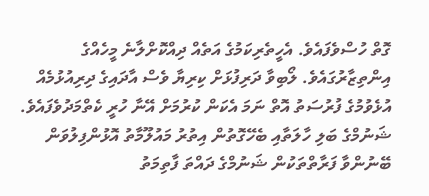ގޮތް ހުސްވެފައެވެ. އެހީތެރިކަމުގެ އަތެއް ދިއްކޮށްލާނެ މީހެއްގެ އިންތިޒާރުގައެވެ. ލޯބިވާ ދަރިފުޅަށް ކިރިޔާ ވެސް އާދައިގެ ދިރިއުޅުމެއް އުޅެވުމުގެ ފުރުސަތު އޮތް ނަމަ އެކަން ކުރުމަށް އޭނާ ހުރީ ކެތްމަދުވެފައެވެ. ޝަނުމްގެ ބަލި ހާލަތާއި ބެހޭގޮތުން އިތުރު މައުލޫމާތު އޮޅުންފިލުވަން ބޭނުންވާ ފަރާތްތަކުން ޝަނުމްގެ ދައްތަ ފާތިމަތު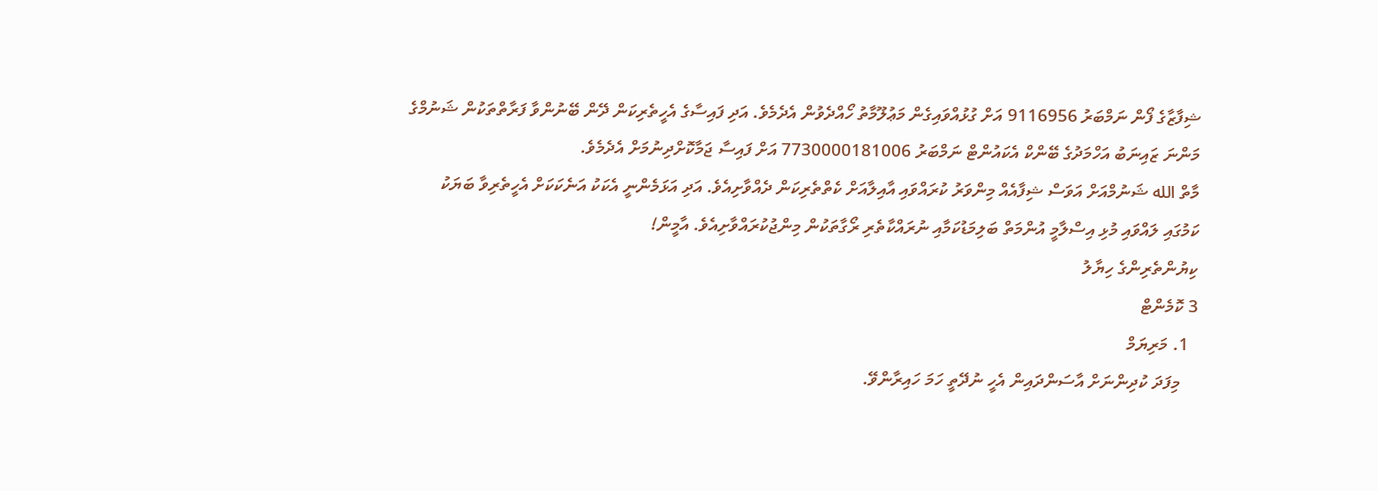ޝިފާޒާގެ ފޯން ނަމްބަރު 9116956 އަށް ގުޅުއްވައިގެން މަޢުލޫމާތު ހޯއްދެވުން އެދެމެވެ. އަދި ފައިސާގެ އެހީތެރިކަން ދޭން ބޭނުންވާ ފަރާތްތަކުން ޝަނުމްގެ މަންނަ ޒައިނަބު އަހްމަދުގެ ބޭންކް އެކައުންޓް ނަމްބަރު 7730000181006 އަށް ފައިސާ ޖަމާކޮށްދިނުމަށް އެދެމެވެ.
މާތް الله ޝަނުމްއަށް އަވަސް ޝިފާއެއް މިންވަރު ކުރައްވައި އާއިލާއަށް ކެތްތެރިކަން ދެއްވާށިއެވެ. އަދި އަޅަމެންނީ އެކަކު އަނެކަކަށް އެހީތެރިވާ ބަޔަކު ކަމުގައި ލައްވައި މުޅި އިސްލާމީ އުންމަތް ބަލިމަޑުކަމާއި ނުރައްކާތެރި ރޯގާތަކުން މިންޖުކުރައްވާށިއެވެ. އާމީން!
ކިޔުންތެރިންގެ ހިޔާލު
3 ކޮމެންޓް
  1. މަރިޔަމް
    މިފަދަ ކުދިންނަށް އާސަންދައިން އެހީ ނުދޭތީ ހަމަ ހައިރާންވޭ.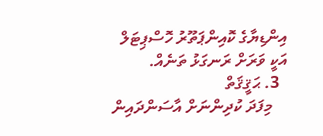އިންޑިޔާގެ ކޮއިންޕަތޫރު ހޮސްޕިޓަލް އަކީ ވަރަށް ރަނގަޅު ތަނެއް.
  3. ޙަޤީޤަތް
    މިފަދަ ކުދިންނަށް އާސަންދައިން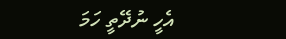އެހީ ނުދޭތީ ހަމަ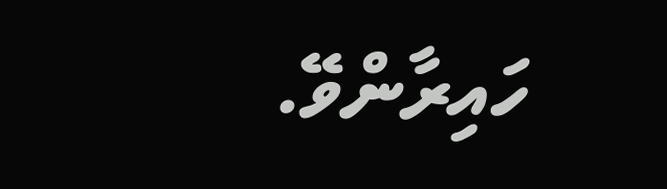ހައިރާންވޭ.